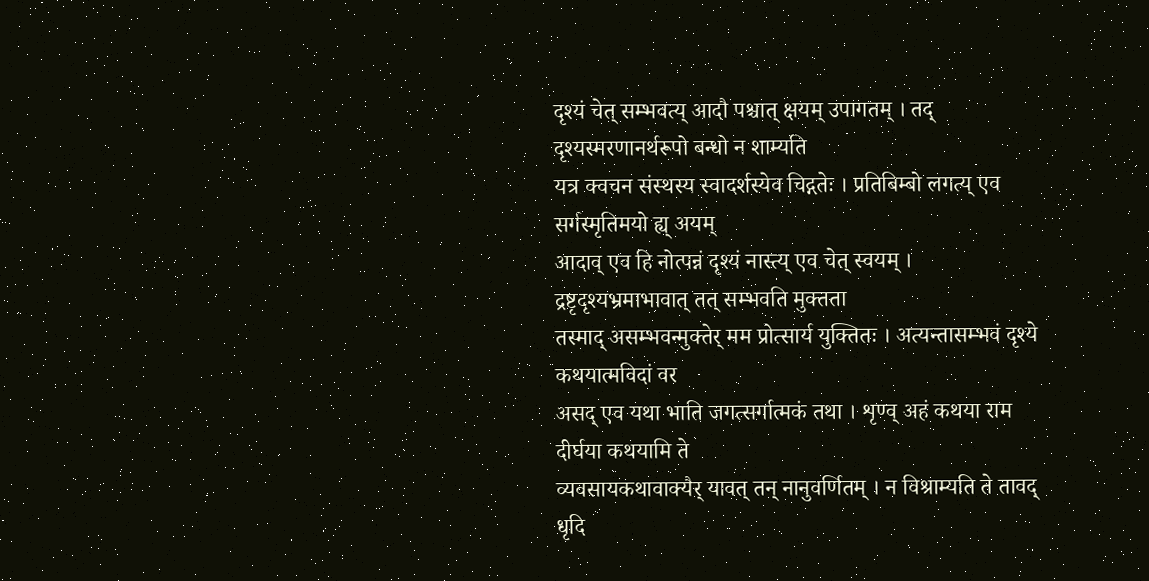दृश्यं चेत् सम्भवत्य् आदौ पश्चात् क्षयम् उपागतम् । तद् दृश्यस्मरणानर्थरूपो बन्धो न शाम्यति
यत्र क्वचन संस्थस्य स्वादर्शस्येव चिद्गतेः । प्रतिबिम्बो लगत्य् एव सर्गस्मृतिमयो ह्य् अयम्
आदाव् एव हि नोत्पन्नं दृश्यं नास्त्य् एव चेत् स्वयम् । द्रष्टृदृश्यभ्रमाभावात् तत् सम्भवति मुक्तता
तस्माद् असम्भवन्मुक्तेर् मम प्रोत्सार्य युक्तितः । अत्यन्तासम्भवं दृश्ये कथयात्मविदां वर
असद् एव यथा भाति जगत्सर्गात्मकं तथा । शृण्व् अहं कथया राम दीर्घया कथयामि ते
व्यवसायकथावाक्यैर् यावत् तन् नानुवर्णितम् । न विश्राम्यति ते तावद् धृदि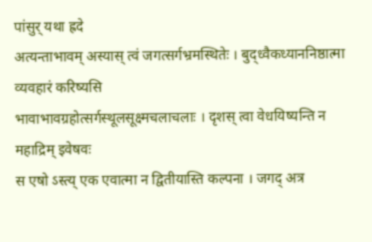पांसुर् यथा ह्रदे
अत्यन्ताभावम् अस्यास् त्वं जगत्सर्गभ्रमस्थितेः । बुद्ध्वैकध्याननिष्ठात्मा व्यवहारं करिष्यसि
भावाभावग्रहोत्सर्गस्थूलसूक्ष्मचलाचलाः । दृशस् त्वा वेधयिष्यन्ति न महाद्रिम् इवेषवः
स एषो ऽस्त्य् एक एवात्मा न द्वितीयास्ति कल्पना । जगद् अत्र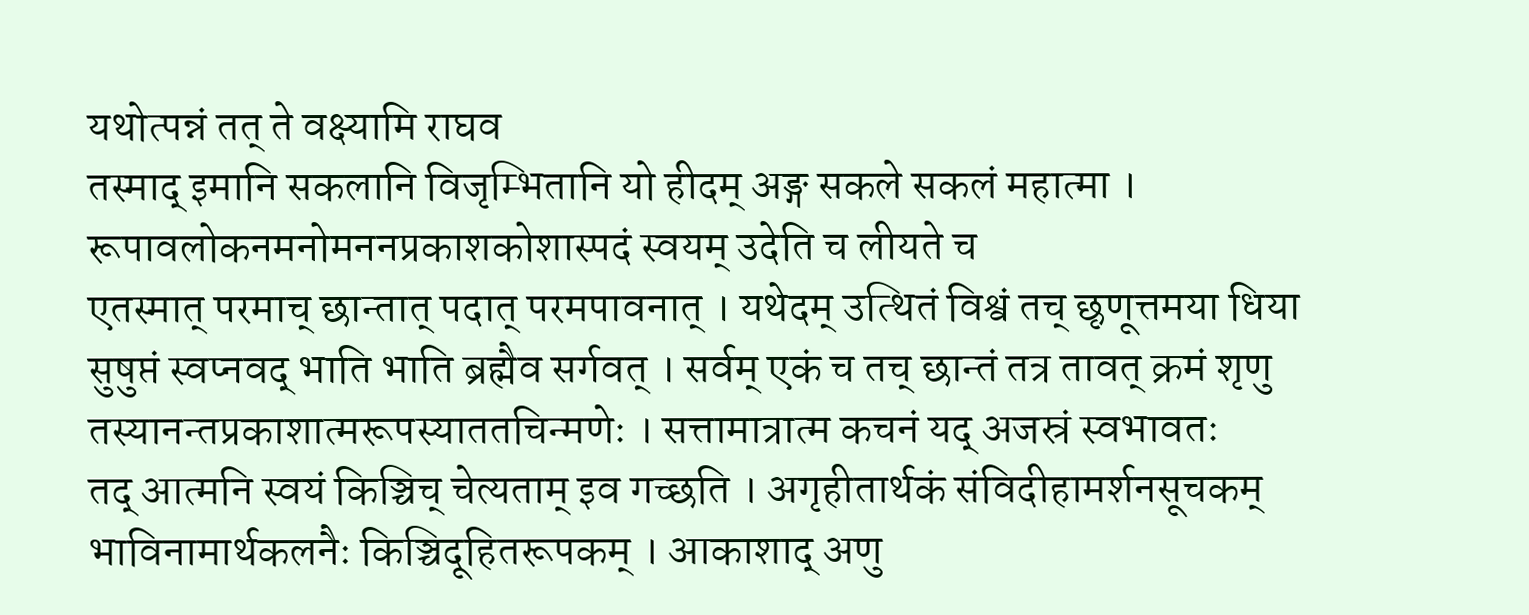यथोत्पन्नं तत् ते वक्ष्यामि राघव
तस्माद् इमानि सकलानि विजृम्भितानि यो हीदम् अङ्ग सकले सकलं महात्मा । रूपावलोकनमनोमननप्रकाशकोशास्पदं स्वयम् उदेति च लीयते च
एतस्मात् परमाच् छान्तात् पदात् परमपावनात् । यथेदम् उत्थितं विश्वं तच् छृणूत्तमया धिया
सुषुप्तं स्वप्नवद् भाति भाति ब्रह्मैव सर्गवत् । सर्वम् एकं च तच् छान्तं तत्र तावत् क्रमं शृणु
तस्यानन्तप्रकाशात्मरूपस्याततचिन्मणेः । सत्तामात्रात्म कचनं यद् अजस्रं स्वभावतः
तद् आत्मनि स्वयं किञ्चिच् चेत्यताम् इव गच्छति । अगृहीतार्थकं संविदीहामर्शनसूचकम्
भाविनामार्थकलनैः किञ्चिदूहितरूपकम् । आकाशाद् अणु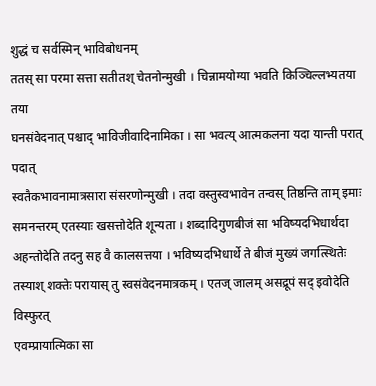शुद्धं च सर्वस्मिन् भाविबोधनम्
ततस् सा परमा सत्ता सतीतश् चेतनोन्मुखी । चिन्नामयोग्या भवति किञ्चिल्लभ्यतया तया
घनसंवेदनात् पश्चाद् भाविजीवादिनामिका । सा भवत्य् आत्मकलना यदा यान्ती परात् पदात्
स्वतैकभावनामात्रसारा संसरणोन्मुखी । तदा वस्तुस्वभावेन तन्वस् तिष्ठन्ति ताम् इमाः
समनन्तरम् एतस्याः खसत्तोदेति शून्यता । शब्दादिगुणबीजं सा भविष्यदभिधार्थदा
अहन्तोदेति तदनु सह वै कालसत्तया । भविष्यदभिधार्थे ते बीजं मुख्यं जगत्स्थितेः
तस्याश् शक्तेः परायास् तु स्वसंवेदनमात्रकम् । एतज् जालम् असद्रूपं सद् इवोदेति विस्फुरत्
एवम्प्रायात्मिका सा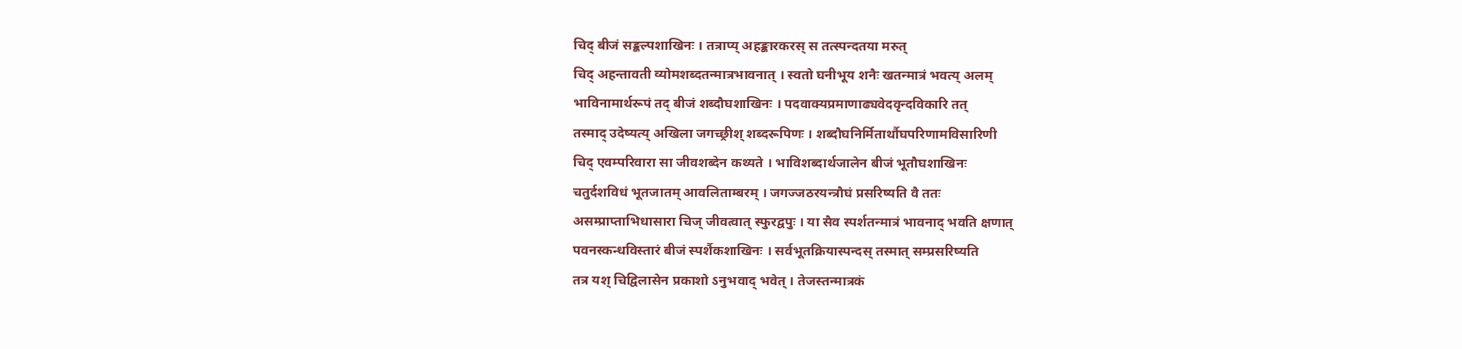चिद् बीजं सङ्कल्पशाखिनः । तत्राप्य् अहङ्कारकरस् स तत्स्पन्दतया मरुत्
चिद् अहन्तावती व्योमशब्दतन्मात्रभावनात् । स्वतो घनीभूय शनैः खतन्मात्रं भवत्य् अलम्
भाविनामार्थरूपं तद् बीजं शब्दौघशाखिनः । पदवाक्यप्रमाणाढ्यवेदवृन्दविकारि तत्
तस्माद् उदेष्यत्य् अखिला जगच्छ्रीश् शब्दरूपिणः । शब्दौघनिर्मितार्थौघपरिणामविसारिणी
चिद् एवम्परिवारा सा जीवशब्देन कथ्यते । भाविशब्दार्थजालेन बीजं भूतौघशाखिनः
चतुर्दशविधं भूतजातम् आवलिताम्बरम् । जगज्जठरयन्त्रौघं प्रसरिष्यति वै ततः
असम्प्राप्ताभिधासारा चिज् जीवत्वात् स्फुरद्वपुः । या सैव स्पर्शतन्मात्रं भावनाद् भवति क्षणात्
पवनस्कन्धविस्तारं बीजं स्पर्शैकशाखिनः । सर्वभूतक्रियास्पन्दस् तस्मात् सम्प्रसरिष्यति
तत्र यश् चिद्विलासेन प्रकाशो ऽनुभवाद् भवेत् । तेजस्तन्मात्रकं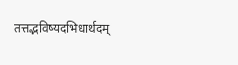तत्तद्भविष्यदभिधार्थदम्